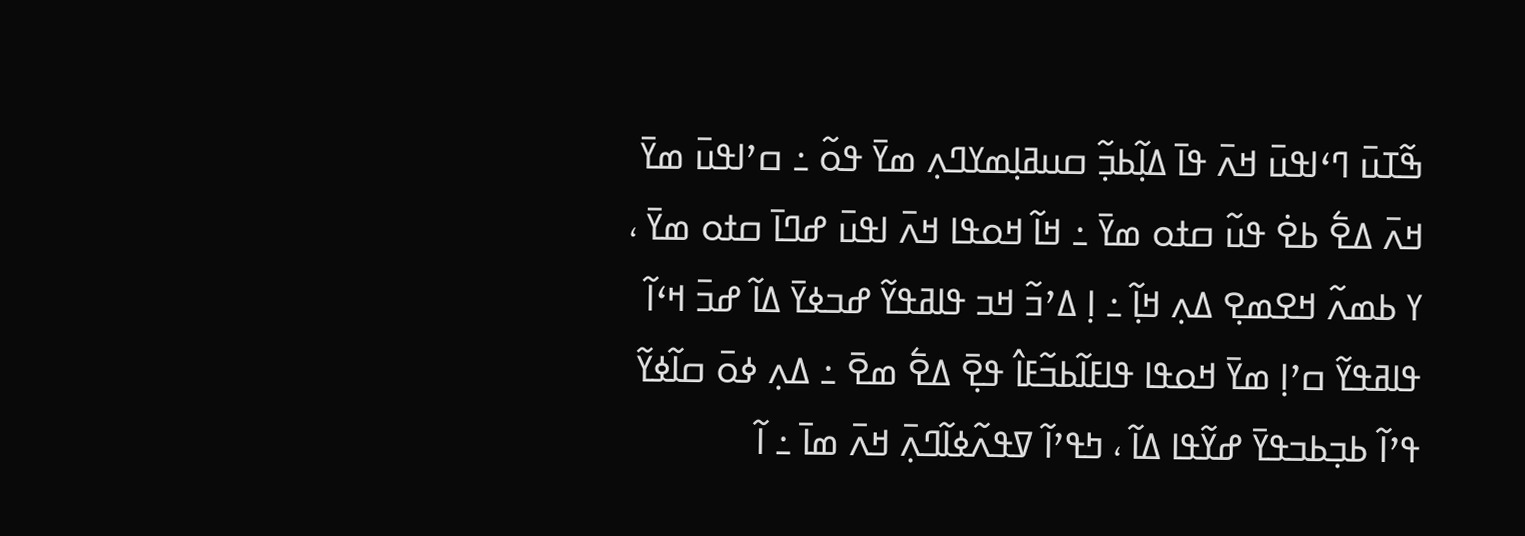ߒ߬ߠߎ߫ ߣߵߊߟߎ߫ ߞߍ߫ ߟߊ߫ ߡߊ߲߬ߕߏ߲߬ ߛߎߥߊ߲ߘߌߣߍ߲ ߘߌ߫ ߟߋ߬ ߸ ߛߴߊߟߎ߫ ߘߌ߫ ߞߍ߫ ߡߐ߱ ߕߐ߭ ߟߎ߬ ߛߙߋ ߘߌ߫ ߸ ߞߊ߬ ߞߋߟߊ ߞߍ߫ ߊߟߎ߫ ߝߣߊ߫ ߛߙߋ ߘߌ߫ ، ߌ ߕߘߍ߬ ߞߐߘߐ߲ ߡߍ߲ ߞߊ߲߬ ߸ ߊ߲ ߡߴߏ߬ ߞߏ ߟߊߥߟߌ߬ ߝߏߦߌ߫ ߡߊ߬ ߝߏ߫ ߞߵߊ߬ ߟߊߥߟߌ߬ ߛߴߊ߲ ߘߌ߫ ߞߋߟߊ ߟߊߓߊ߬ߕߏ߬ߓߊ߮ ߟߐ߲߫ ߡߐ߱ ߘߐ߫ ߸ ߡߍ߲ ߦߋ߫ ߛߊ߬ߦߌ߬ ߟߴߊ߬ ߕߏ߲ߕߏߟߌ߫ ߝߌ߬ߟߊ ߡߊ߬ ، ߤߟߴߊ߬ ߜߟߍ߬ߦߊ߬ߣߍ߲߫ ߞߍ߫ ߘߊ߫ ߸ ߊ߬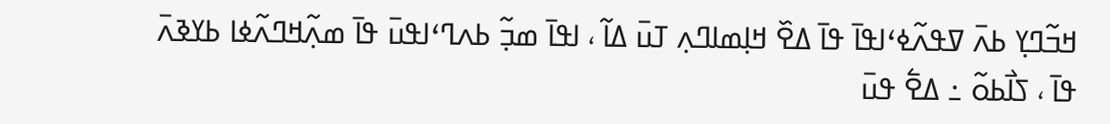ߞߏ߬ߣߌ߲ ߕߍ߫ ߜߟߍ߬ߦߵߊߟߊ߫ ߟߊ߫ ߡߐ߰ ߞߊ߲ߘߊߣߍ߲ ߠߎ߫ ߡߊ߬ ، ߊߟߊ߫ ߘߏ߲߬ ߕߍߣߵߊߟߎ߫ ߟߊ߫ ߘߍ߲߬ߞߣߍ߬ߦߊ ߕߌߢߍ߫ ߟߊ߫ ، ߖߊ߯ߕߋ߬ ߸ ߡߐ߱ ߟߎ߫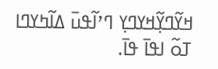ߞߌ߬ߣߌ߲߬ߞߌߣߌ߲ ߣߴߊ߬ߟߎ߫ ߡߊ߬ߤߌߣߊ ߠߋ߬ ߊߟߊ߫ ߟߊ߫.